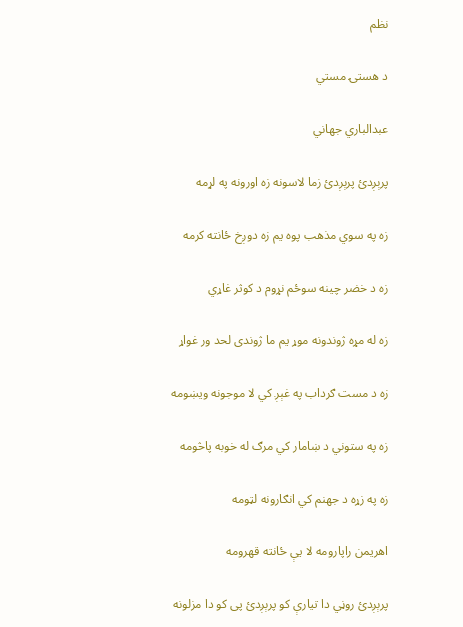نظم

د هستۍ مستي

عبدالباري جهاني

پرېږدئ پرېږدئ زما لاسونه زه اورونه په لړمه

زه په سوي مذهب پوه يم زه دوږخ ځانته کرمه

زه د خضر چينه سوځم نړوم د کوثر غاړي

زه له مړه ژوندونه موړ يم ما ژوندى لحد ور غواړ

زه د مست ګرداب په غېږ کي لا موجونه ويښومه

زه په ستوني د ښامار کي مرګ له خوبه پاڅومه

زه په زړه د جهنم کي انګارونه لټومه

اهريمن راپارومه لا يې ځانته قهرومه

پرېږدئ روڼي دا تيارې کو پرېږدئ پى کو دا مزلونه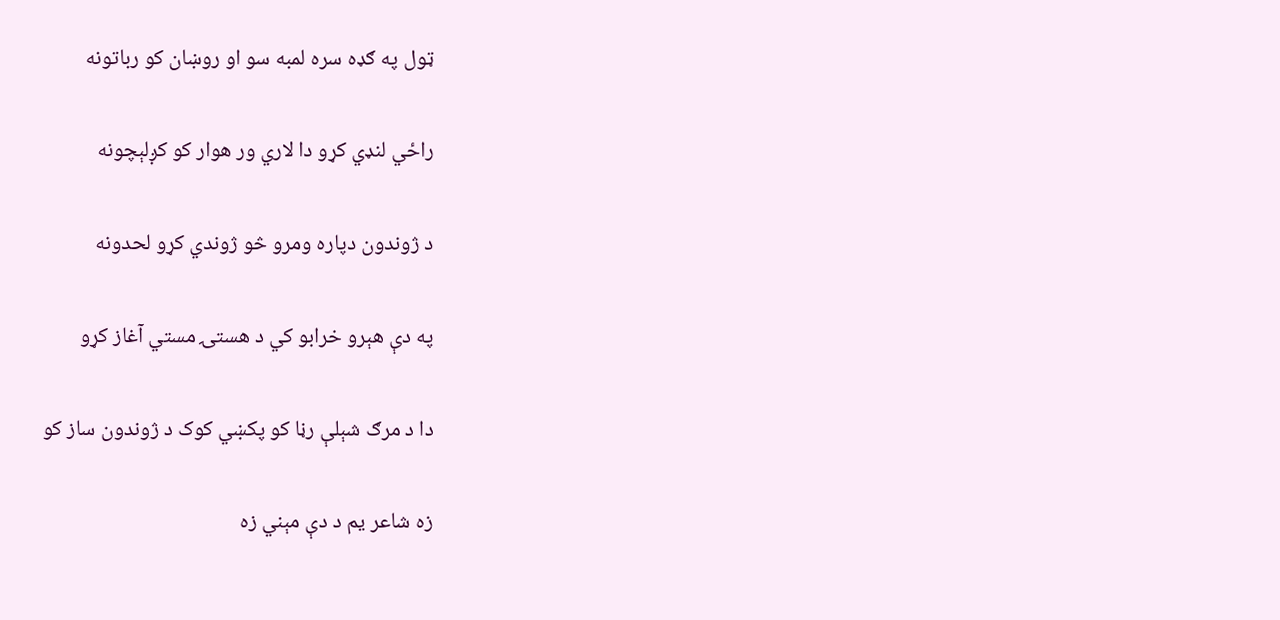ټول په ګډه سره لمبه سو او روښان کو رباتونه

راځي لنډي کړو دا لاري ور هوار کو کږلېچونه

د ژوندون دپاره ومرو څو ژوندي کړو لحدونه

په دې هېرو خرابو کي د هستۍ مستي آغاز کړو

دا د مرګ شېلې رڼا کو پکښي کوک د ژوندون ساز کو

زه شاعر يم د دې مېني زه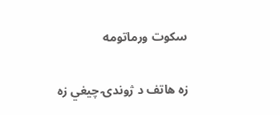سکوت ورماتومه

زه هاتف د ژوندۍ چيغي زه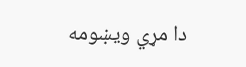دا مړي ويښومه